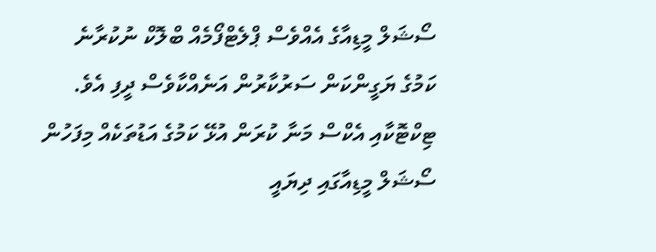ސޯޝަލް މީޑިއާގެ އެއްވެސް ޕްލެޓްފޯމެއް ބްލޮކް ނުކުރާނެ ކަމުގެ ޔަގީންކަން ސަރުކާރުން އަނެއްކާވެސް ދީފި އެވެ.
ޓިކްޓޮކާއި އެކްސް މަނާ ކުރަން އުޅޭ ކަމުގެ އަޑުތަކެއް މިފަހުން ސޯޝަލް މީޑިއާގައި ދިޔައީ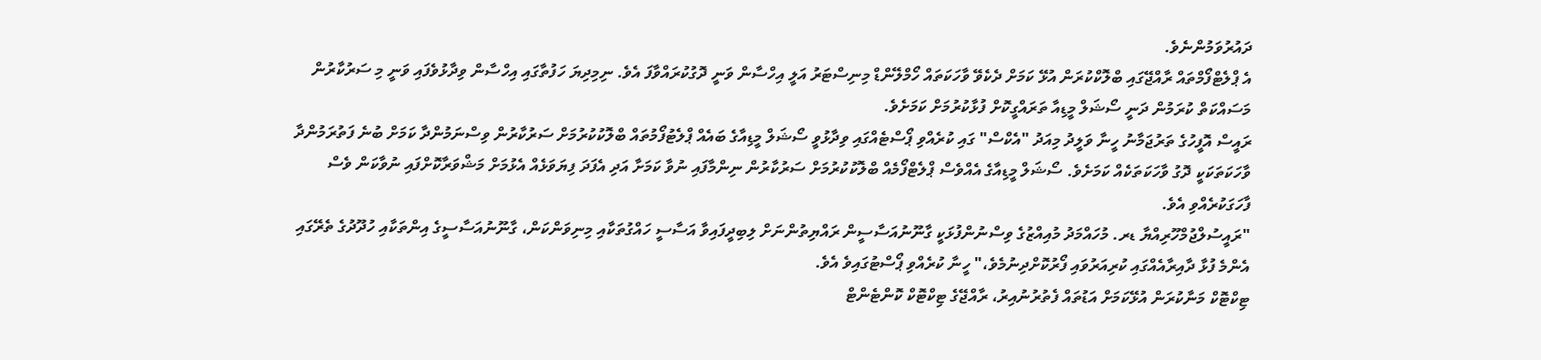ދައުރުވަމުންނެވެ.
އެ ޕްލެޓްފޯމްތައް ރާއްޖޭގައި ބްލޮކްކުރަން އުޅޭ ކަމަށް ދެކެވޭ ވާހަކަތައް ހޯމްލޭންޑް މިނިސްޓަރު އަލީ އިހްސާން ވަނީ ދޮގުކުރައްވާފަ އެވެ. ނިމިދިޔަ ހަފުތާގައި އިހްސާން ވިދާޅުވެފައި ވަނީ މި ސަރުކާރުން މަސައްކަތް ކުރަމުން ދަނީ ސޯޝަލް މީޑިއާ ތަރައްގީކޮށް ފުޅާކުރުމަށް ކަމަށެވެ.
ރައީސް އޮފީހުގެ ތަރުޖަމާނު ހީނާ ވަލީދު މިއަދު "އެކްސް" ގައި ކުރެއްވި ޕޯސްޓެއްގައި ވިދާޅުވީ ސޯޝަލް މީޑިއާގެ ބައެއް ޕްލެޓުފޯމުތައް ބްލޮކުކުރުމަށް ސަރުކާރުން ވިސްނަމުންދާ ކަމަށް ބުނެ ފަތުރަމުންދާ ވާހަކަތަކަކީ ދޮގު ވާހަކަތަކެއް ކަމަށެވެ. ސޯޝަލް މީޑިއާގެ އެއްވެސް ޕްލެޓްފޯމެއް ބްލޮކުކުރުމަށް ސަރުކާރުން ނިންމާފައި ނުވާ ކަމަށާ އަދި އެފަދަ ފިޔަވަޅެއް އެޅުމަށް މަޝްވަރާކޮށްފައި ނުވާކަން ވެސް ފާހަގަކުރެއްވި އެވެ.
"ރައީސުލްޖުމްހޫރިއްޔާ ޑރ. މުހައްމަދު މުއިއްޒުގެ ވިސްނުންފުޅަކީ ގާނޫނުއަސާސީން ރައްޔިތުންނަށް ލިބިދީފައިވާ އަސާސީ ހައްގުތަކާއި މިނިވަންކަން، ގާނޫނުއަސާސީގެ އިންތަކާއި ހުދޫދުގެ ތެރޭގައި އެންމެ ފުޅާ ދާއިރާއެއްގައި ކުރިއަރުވައި ފޯރުކޮށްދިނުމެވެ،" ހީނާ ކުރެއްވި ޕޯސްޓުގައިވެ އެވެ.
ޓިކްޓޮކް މަނާކުރަން އުޅޭކަމަށް އަޑުތައް ފެތުރުނުއިރު، ރާއްޖޭގެ ޓިކްޓޮކް ކޮންޓެންޓް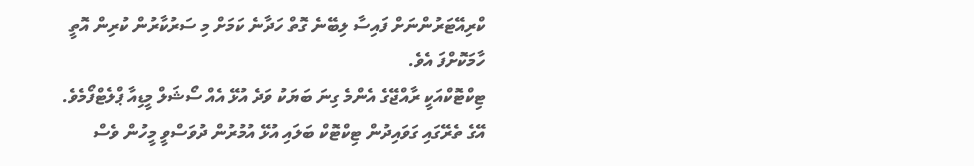ކްރިއޭޓަރުންނަށް ފައިސާ ލިބޭނެ ގޮތް ހަދާނެ ކަމަށް މި ސަރުކާރުން ކުރިން އޮތީ ހާމަކޮށްފަ އެވެ.
ޓިކްޓޮކްއަކީ ރާއްޖޭގެ އެންމެ ގިނަ ބަޔަކު ވަދެ އުޅޭ އެއް ސޯޝަލް މީޑިއާ ޕްލެޓްފޯމެވެ. އޭގެ ތެރޭގައި ގަވައިދުން ޓިކްޓޮކް ބަލައި އުޅޭ އުމުރުން ދުވަސްވީ މީހުން ވެސް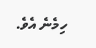ހިމެނެ އެވެ.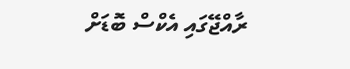ރާއްޖޭގައި އެކްސް ބޮޑަށް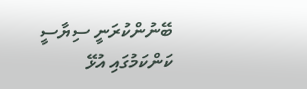ބޭނުންކުރަނީ ސިޔާސީ ކަންކަމުގައި އުޅޭ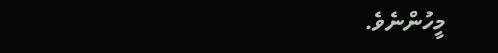މީހުންނެވެ.